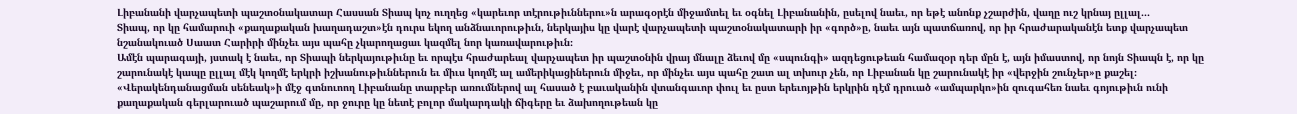Լիբանանի վարչապետի պաշտօնակատար Հասսան Տիապ կոչ ուղղեց «կարեւոր տէրութիւններու»ն արագօրէն միջամտել եւ օգնել Լիբանանին, ըսելով նաեւ, որ եթէ անոնք չշարժին, վաղը ուշ կրնայ ըլլալ...
Տիապ, որ կը համարուի «քաղաքական խաղադաշտ»էն դուրս եկող անձնաւորութիւն, ներկայիս կը վարէ վարչապետի պաշտօնակատարի իր «գործ»ը, նաեւ այն պատճառով, որ իր հրաժարականէն ետք վարչապետ նշանակուած Սաատ Հարիրի մինչեւ այս պահը չկարողացաւ կազմել նոր կառավարութիւն։
Ամէն պարագայի, յստակ է նաեւ, որ Տիապի ներկայութիւնը եւ որպէս հրաժարեալ վարչապետ իր պաշտօնին վրայ մնալը ձեւով մը «սպունգի» ազդեցութեան համազօր դեր մըն է, այն իմաստով, որ նոյն Տիապն է, որ կը շարունակէ կապը ըլլալ մէկ կողմէ երկրի իշխանութիւններուն եւ միւս կողմէ ալ ամերիկացիներուն միջեւ, որ մինչեւ այս պահը շատ ալ տխուր չեն, որ Լիբանան կը շարունակէ իր «վերջին շունչեր»ը քաշել։
«Վերակենդանացման սենեակ»ի մէջ գտնուոող Լիբանանը տարբեր առումներով ալ հասած է բաւականին վտանգաւոր փուլ եւ ըստ երեւոյթին երկրին դէմ դրուած «ամպարկո»ին զուգահեռ նաեւ գոյութիւն ունի քաղաքական գերլարուած պաշարում մը, որ ջուրը կը նետէ բոլոր մակարդակի ճիգերը եւ ձախողութեան կը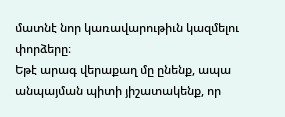մատնէ նոր կառավարութիւն կազմելու փորձերը։
Եթէ արագ վերաքաղ մը ընենք, ապա անպայման պիտի յիշատակենք, որ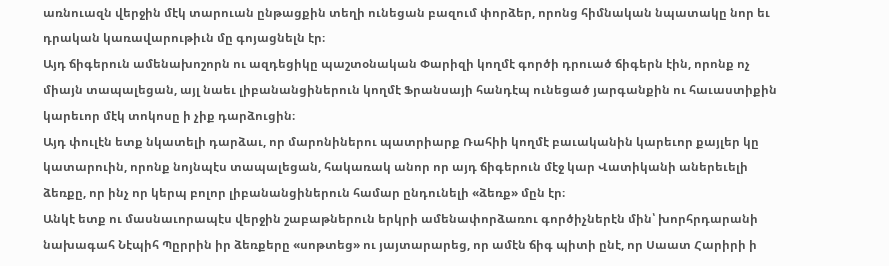առնուազն վերջին մէկ տարուան ընթացքին տեղի ունեցան բազում փորձեր, որոնց հիմնական նպատակը նոր եւ դրական կառավարութիւն մը գոյացնելն էր։
Այդ ճիգերուն ամենախոշորն ու ազդեցիկը պաշտօնական Փարիզի կողմէ գործի դրուած ճիգերն էին, որոնք ոչ միայն տապալեցան, այլ նաեւ լիբանանցիներուն կողմէ Ֆրանսայի հանդէպ ունեցած յարգանքին ու հաւաստիքին կարեւոր մէկ տոկոսը ի չիք դարձուցին։
Այդ փուլէն ետք նկատելի դարձաւ, որ մարոնիներու պատրիարք Ռահիի կողմէ բաւականին կարեւոր քայլեր կը կատարուին, որոնք նոյնպէս տապալեցան, հակառակ անոր որ այդ ճիգերուն մէջ կար Վատիկանի աներեւելի ձեռքը, որ ինչ որ կերպ բոլոր լիբանանցիներուն համար ընդունելի «ձեռք» մըն էր։
Անկէ ետք ու մասնաւորապէս վերջին շաբաթներուն երկրի ամենափորձառու գործիչներէն մին՝ խորհրդարանի նախագահ Նէպիհ Պըրրին իր ձեռքերը «սոթտեց» ու յայտարարեց, որ ամէն ճիգ պիտի ընէ, որ Սաատ Հարիրի ի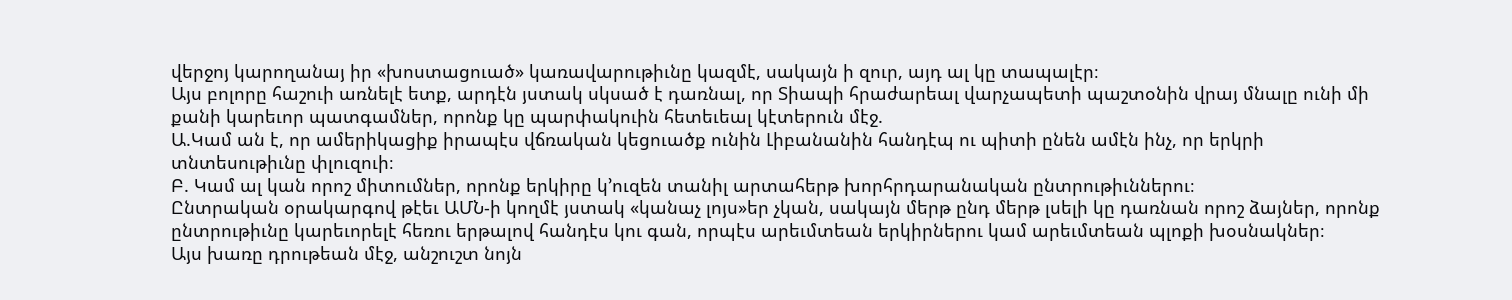վերջոյ կարողանայ իր «խոստացուած» կառավարութիւնը կազմէ, սակայն ի զուր, այդ ալ կը տապալէր։
Այս բոլորը հաշուի առնելէ ետք, արդէն յստակ սկսած է դառնալ, որ Տիապի հրաժարեալ վարչապետի պաշտօնին վրայ մնալը ունի մի քանի կարեւոր պատգամներ, որոնք կը պարփակուին հետեւեալ կէտերուն մէջ.
Ա.Կամ ան է, որ ամերիկացիք իրապէս վճռական կեցուածք ունին Լիբանանին հանդէպ ու պիտի ընեն ամէն ինչ, որ երկրի տնտեսութիւնը փլուզուի։
Բ. Կամ ալ կան որոշ միտումներ, որոնք երկիրը կ՚ուզեն տանիլ արտահերթ խորհրդարանական ընտրութիւններու։
Ընտրական օրակարգով թէեւ ԱՄՆ-ի կողմէ յստակ «կանաչ լոյս»եր չկան, սակայն մերթ ընդ մերթ լսելի կը դառնան որոշ ձայներ, որոնք ընտրութիւնը կարեւորելէ հեռու երթալով հանդէս կու գան, որպէս արեւմտեան երկիրներու կամ արեւմտեան պլոքի խօսնակներ։
Այս խառը դրութեան մէջ, անշուշտ նոյն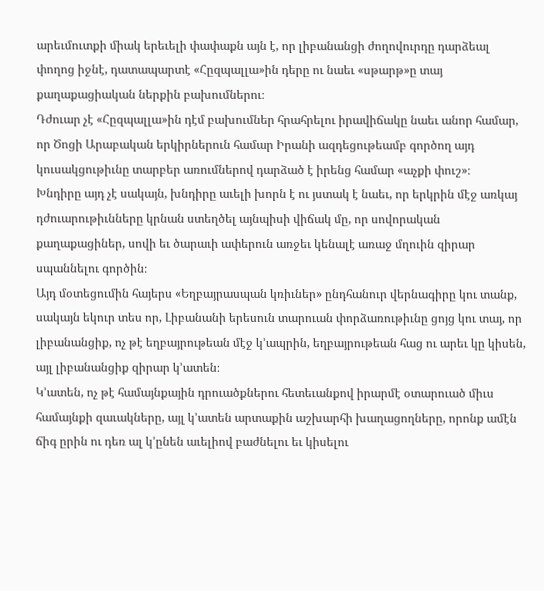արեւմուտքի միակ երեւելի փափաքն այն է, որ լիբանանցի ժողովուրդը դարձեալ փողոց իջնէ, դատապարտէ «Հըզպալլա»ին դերը ու նաեւ «սթարթ»ը տայ քաղաքացիական ներքին բախումներու։
Դժուար չէ «Հըզպալլա»ին դէմ բախումներ հրահրելու իրավիճակը նաեւ անոր համար, որ Ծոցի Արաբական երկիրներուն համար Իրանի ազդեցութեամբ գործող այդ կուսակցութիւնը տարբեր առումներով դարձած է իրենց համար «աչքի փուշ»։
Խնդիրը այդ չէ սակայն, խնդիրը աւելի խորն է ու յստակ է նաեւ, որ երկրին մէջ առկայ դժուարութիւնները կրնան ստեղծել այնպիսի վիճակ մը, որ սովորական քաղաքացիներ, սովի եւ ծարաւի ափերուն առջեւ կենալէ առաջ մղուին զիրար սպաննելու գործին։
Այդ մօտեցումին հայերս «Եղբայրասպան կռիւներ» ընդհանուր վերնագիրը կու տանք, սակայն եկուր տես որ, Լիբանանի երեսուն տարուան փորձառութիւնը ցոյց կու տայ, որ լիբանանցիք, ոչ թէ եղբայրութեան մէջ կ՚ապրին, եղբայրութեան հաց ու արեւ կը կիսեն, այլ լիբանանցիք զիրար կ՚ատեն։
Կ՚ատեն, ոչ թէ համայնքային դրուածքներու հետեւանքով իրարմէ օտարուած միւս համայնքի զաւակները, այլ կ՚ատեն արտաքին աշխարհի խաղացողները, որոնք ամէն ճիգ ըրին ու դեռ ալ կ՚ընեն աւելիով բաժնելու եւ կիսելու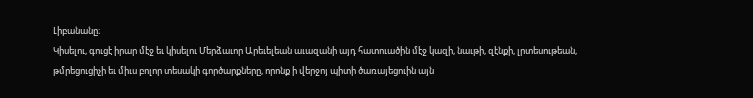Լիբանանը։
Կիսելու, գուցէ իրար մէջ եւ կիսելու Մերձաւոր Արեւելեան աւազանի այդ հատուածին մէջ կազի, նաւթի, զէնքի, լրտեսութեան, թմրեցուցիչի եւ միւս բոլոր տեսակի գործարքները, որոնք ի վերջոյ պիտի ծառայեցուին այն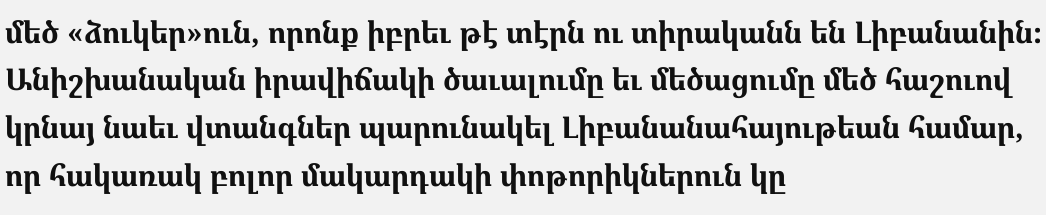մեծ «ձուկեր»ուն, որոնք իբրեւ թէ տէրն ու տիրականն են Լիբանանին։
Անիշխանական իրավիճակի ծաւալումը եւ մեծացումը մեծ հաշուով կրնայ նաեւ վտանգներ պարունակել Լիբանանահայութեան համար, որ հակառակ բոլոր մակարդակի փոթորիկներուն կը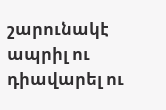շարունակէ ապրիլ ու դիավարել ու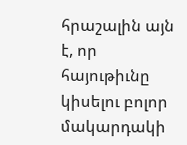հրաշալին այն է, որ հայութիւնը կիսելու բոլոր մակարդակի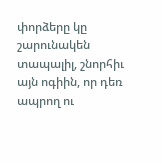փորձերը կը շարունակեն տապալիլ, շնորհիւ այն ոգիին, որ դեռ ապրող ու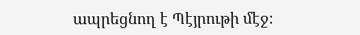ապրեցնող է Պէյրութի մէջ։